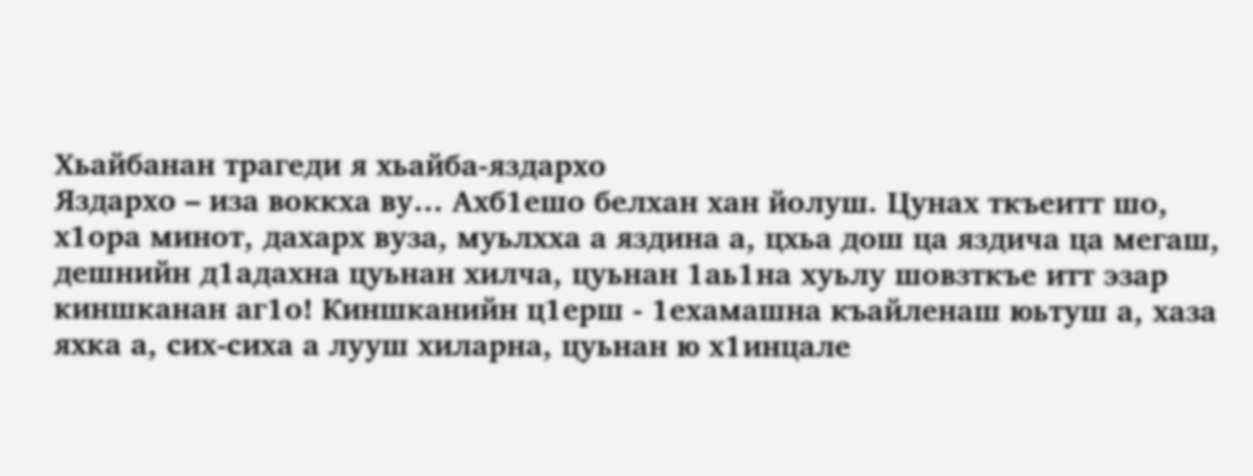Хьайбанан трагеди я хьайба-яздархо
Яздархо – иза воккха ву… Ахб1ешо белхан хан йолуш. Цунах ткъеитт шо, х1ора минот, дахарх вуза, муьлхха а яздина а, цхьа дош ца яздича ца мегаш, дешнийн д1адахна цуьнан хилча, цуьнан 1аь1на хуьлу шовзткъе итт эзар киншканан аг1о! Киншканийн ц1ерш - 1ехамашна къайленаш юьтуш а, хаза яхка а, сих-сиха а лууш хиларна, цуьнан ю х1инцале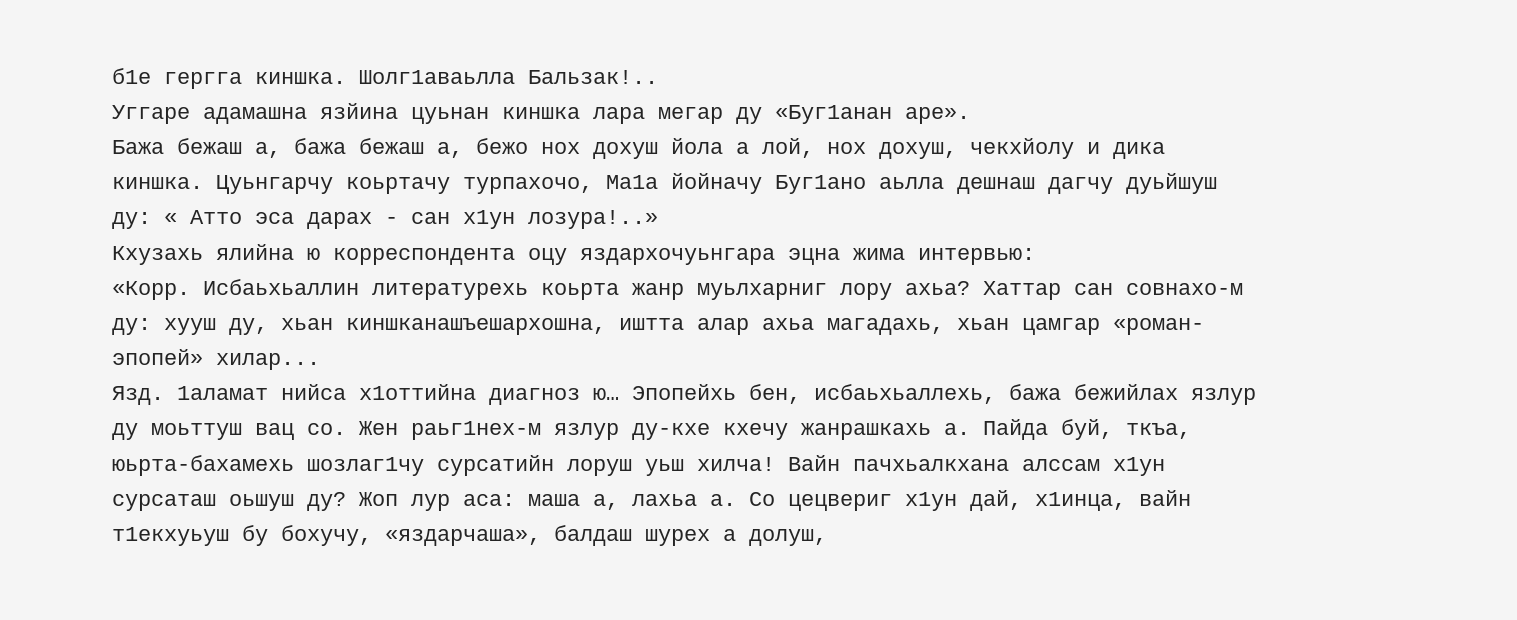б1е гергга киншка. Шолг1аваьлла Бальзак!..
Уггаре адамашна язйина цуьнан киншка лара мегар ду «Буг1анан аре».
Бажа бежаш а, бажа бежаш а, бежо нох дохуш йола а лой, нох дохуш, чекхйолу и дика киншка. Цуьнгарчу коьртачу турпахочо, Ма1а йойначу Буг1ано аьлла дешнаш дагчу дуьйшуш ду: « Атто эса дарах - сан х1ун лозура!..»
Кхузахь ялийна ю корреспондента оцу яздархочуьнгара эцна жима интервью:
«Корр. Исбаьхьаллин литературехь коьрта жанр муьлхарниг лору ахьа? Хаттар сан совнахо-м ду: хууш ду, хьан киншканашъешархошна, иштта алар ахьа магадахь, хьан цамгар «роман-эпопей» хилар...
Язд. 1аламат нийса х1оттийна диагноз ю… Эпопейхь бен, исбаьхьаллехь, бажа бежийлах язлур ду моьттуш вац со. Жен раьг1нех-м язлур ду-кхе кхечу жанрашкахь а. Пайда буй, ткъа, юьрта-бахамехь шозлаг1чу сурсатийн лоруш уьш хилча! Вайн пачхьалкхана алссам х1ун сурсаташ оьшуш ду? Жоп лур аса: маша а, лахьа а. Со цецвериг х1ун дай, х1инца, вайн т1екхуьуш бу бохучу, «яздарчаша», балдаш шурех а долуш,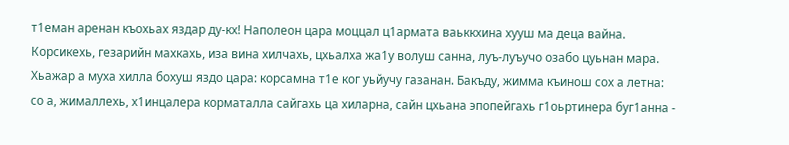т1еман аренан къохьах яздар ду-кх! Наполеон цара моццал ц1армата ваьккхина хууш ма деца вайна. Корсикехь, гезарийн махкахь, иза вина хилчахь, цхьалха жа1у волуш санна, луъ-луъучо озабо цуьнан мара. Хьажар а муха хилла бохуш яздо цара: корсамна т1е ког уьйучу газанан. Бакъду, жимма къинош сох а летна: со а, жималлехь, х1инцалера корматалла сайгахь ца хиларна, сайн цхьана эпопейгахь г1оьртинера буг1анна -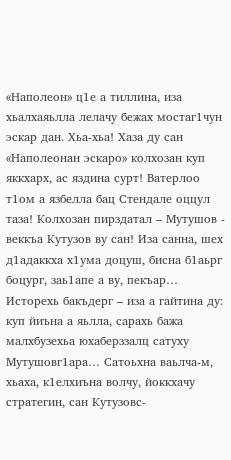«Наполеон» ц1е а тиллина, иза хьалхаяьлла лелачу бежах мостаг1чун эскар дан. Хьа-хьа! Хаза ду сан «Наполеонан эскаро» колхозан куп яккхарх, ас яздина сурт! Ватерлоо т1ом а язбелла бац Стендале оццул таза! Колхозан пирздатал – Мутушов - веккъа Кутузов ву сан! Иза санна, шех д1адаккха х1ума доцуш, бисна б1аьрг боцург, заь1апе а ву, пекъар… Исторехь бакъдерг – иза а гайтина ду: куп йиъна а яьлла, сарахь бажа малхбузехьа юхаберззалц сатуху Мутушовг1ара… Сатоьхна ваьлча-м, хьаха, к1елхиъна волчу, йоккхачу стратегин, сан Кутузовс-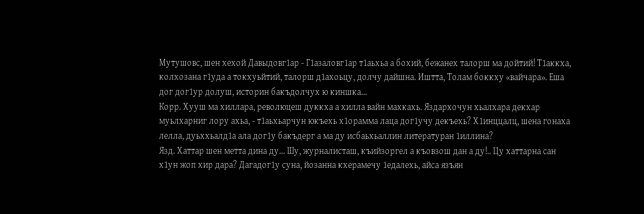Мутушовс, шен хехой Давыдовг1ар - Г1азаловг1ар т1аьхьа а бохий, бежанех талорш ма дойтий! Т1аккха, колхозана г1уда а токхуьйтий, талорш д1ахоьцу, долчу дайшна. Иштта, Толам боккху «вайчара». Еша дог дог1ур долуш, историн бакъдолчух ю киншка…
Корр. Хууш ма хиллара, революцеш дуккха а хилла вайн махкахь. Яздархочун хьалхара декхар муьлхарниг лору ахьа, - т1аьхьарчун юкъехь х1орамма лаца дог1учу декъехь? Х1инццалц, шена гонаха лелла, дуьххьалд1а ала дог1у бакъдерг а ма ду исбаьхьаллин литературан 1иллина?
Язд. Хаттар шен метта дина ду… Шу, журналисташ, къийзоргел а къовзош дан а ду!.. Цу хаттарна сан х1ун жоп хир дара? Дагадог1у суна, йозанна кхерамечу 1едалехь, айса язъян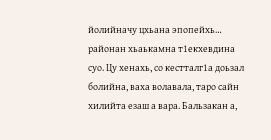йолийначу цхьана эпопейхь… районан хьаькамна т1екхевдина суо. Цу хенахь, со кестталг1а доьзал болийна, ваха волавала, таро сайн хилийта езаш а вара. Бальзакан а,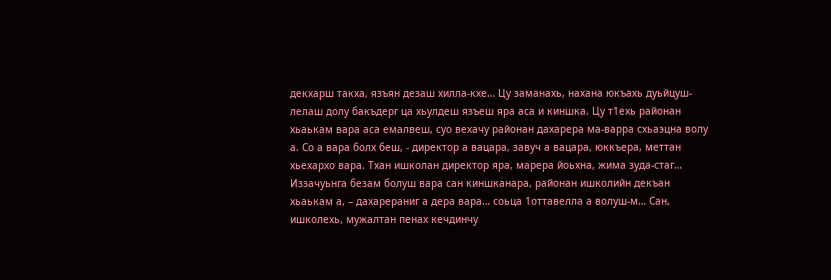декхарш такха, язъян дезаш хилла-кхе… Цу заманахь, нахана юкъахь дуьйцуш-лелаш долу бакъдерг ца хьулдеш язъеш яра аса и киншка. Цу т1ехь районан хьаькам вара аса емалвеш, суо вехачу районан дахарера ма-варра схьаэцна волу а. Со а вара болх беш, - директор а вацара, завуч а вацара, юккъера, меттан хьехархо вара. Тхан ишколан директор яра, марера йоьхна, жима зуда-стаг… Иззачуьнга безам болуш вара сан киншканара, районан ишколийн декъан хьаькам а, – дахарераниг а дера вара… соьца 1оттавелла а волуш-м… Сан, ишколехь, мужалтан пенах кечдинчу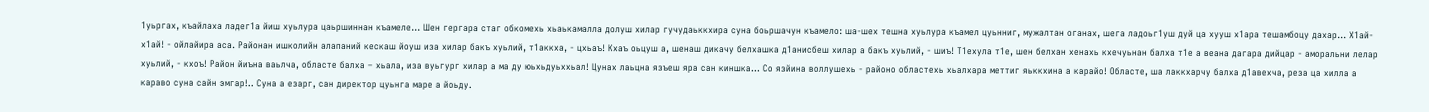1уьргах, къайлаха ладег1а йиш хуьлура цаьршиннан къамеле… Шен гергара стаг обкомехь хьаькамалла долуш хилар гучудаьккхира суна боьршачун къамело: ша-шех тешна хуьлура къамел цуьнниг, мужалтан оганах, шега ладоьг1уш дуй ца хууш х1ара тешамбоцу дахар… Х1ай-х1ай! - ойлайира аса. Районан ишколийн алапаний кескаш йоуш иза хилар бакъ хуьлий, т1аккха, - цхьаъ! Кхаъ оьцуш а, шенаш дикачу белхашка д1анисбеш хилар а бакъ хуьлий, - шиъ! Т1ехула т1е, шен белхан хенахь кхечуьнан балха т1е а веана дагара дийцар - аморальни лелар хуьлий, - кхоъ! Район йиъна ваьлча, областе балха – хьала, иза вуьгург хилар а ма ду юьхьдуьххьал! Цунах лаьцна язъеш яра сан киншка… Со язйина воллушехь - районо областехь хьалхара меттиг яьккхина а карайо! Областе, ша лаккхарчу балха д1авехча, реза ца хилла а караво суна сайн эмгар!.. Суна а езарг, сан директор цуьнга маре а йоьду.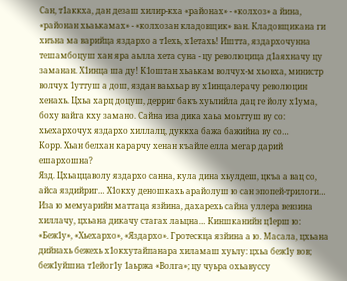Сан, т1аккха, дан дезаш хилир-кха «районах» - «колхоз» а йина, «районан хьаькамах» - «колхозан кладовщик» ван. Кладовщикана ги хиъна ма варийца яздархо а т1ехь, х1етахь! Иштта, яздархочунна тешамбоцуш хан яра аьлла хета суна - цу революцица д1аяхначу цу заманан. Х1инца ша ду! К1оштан хьаькам волчух-м хьовха, министр волчух 1уттуш а дош, яздан ваьхьар ву х1инцалерачу революцин хенахь. Цхьа харц доцуш, дерриг бакъ хуьлийла дац ге йолу х1ума, боху вайга кху замано. Сайна иза дика хаьа моьттуш ву со: хьехархочух яздархо хиллалц, дуккха бажа бажийна ву со…
Корр. Хьан белхан карарчу хенан къайле елла мегар дарий ешархошна?
Язд. Цхьаццаволу яздархо санна, кула дина хьулдеш, цкъа а вац со, айса яздийриг… Х1окху деношкахь арайолуш ю сан эпопей-трилоги… Иза ю мемуарийн маттаца язйина, дахарехь сайна уллера вевзина хиллачу, цхьана дикачу стагах лаьцна… Киншканийн ц1ерш ю: «Беж1у», «Хьехархо», «Яздархо». Гротескца язйина а ю. Масала, цхьана дийнахь бежехь х1окхутайпанара хиламаш хуьлу: цхьа беж1у вов; беж1уйшна т1ейог1у 1аьржа «Волга»; цу чуьра охьавуссу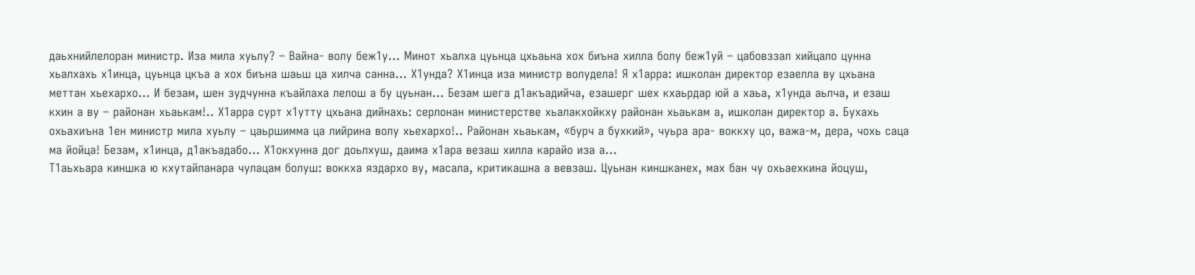даьхнийлелоран министр. Иза мила хуьлу? – Вайна- волу беж1у… Минот хьалха цуьнца цхьаьна хох биъна хилла болу беж1уй – цабовззал хийцало цунна хьалхахь х1инца, цуьнца цкъа а хох биъна шаьш ца хилча санна… Х1унда? Х1инца иза министр волудела! Я х1арра: ишколан директор езаелла ву цхьана меттан хьехархо… И безам, шен зудчунна къайлаха лелош а бу цуьнан… Безам шега д1акъадийча, езашерг шех кхаьрдар юй а хаьа, х1унда аьлча, и езаш кхин а ву – районан хьаькам!.. Х1арра сурт х1утту цхьана дийнахь: серлонан министерстве хьалакхойкху районан хьаькам а, ишколан директор а. Бухахь охьахиъна 1ен министр мила хуьлу – цаьршимма ца лийрина волу хьехархо!.. Районан хьаькам, «бурч а бухкий», чуьра ара- воккху цо, важа-м, дера, чохь саца ма йойца! Безам, х1инца, д1акъадабо… Х1окхунна дог доьлхуш, даима х1ара везаш хилла карайо иза а…
Т1аьхьара киншка ю кхутайпанара чулацам болуш: воккха яздархо ву, масала, критикашна а вевзаш. Цуьнан киншканех, мах бан чу охьаехкина йоцуш,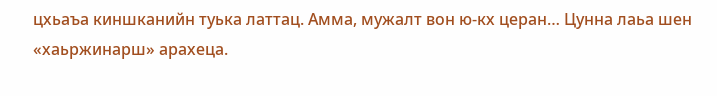цхьаъа киншканийн туька латтац. Амма, мужалт вон ю-кх церан… Цунна лаьа шен «хаьржинарш» арахеца.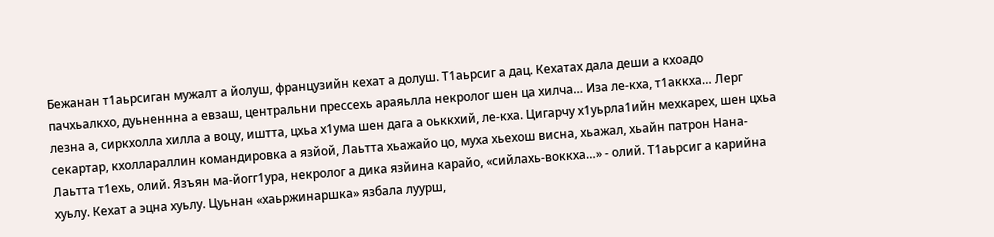Бежанан т1аьрсиган мужалт а йолуш, французийн кехат а долуш. Т1аьрсиг а дац. Кехатах дала деши а кхоадо пачхьалкхо, дуьненнна а евзаш, центральни прессехь араяьлла некролог шен ца хилча… Иза ле-кха, т1аккха… Лерг лезна а, сиркхолла хилла а воцу, иштта, цхьа х1ума шен дага а оьккхий, ле-кха. Цигарчу х1уьрла1ийн мехкарех, шен цхьа секартар, кхоллараллин командировка а язйой, Лаьтта хьажайо цо, муха хьехош висна, хьажал, хьайн патрон Нана-Лаьтта т1ехь, олий. Язъян ма-йогг1ура, некролог а дика язйина карайо, «сийлахь-воккха…» - олий. Т1аьрсиг а карийна хуьлу. Кехат а эцна хуьлу. Цуьнан «хаьржинаршка» язбала луурш,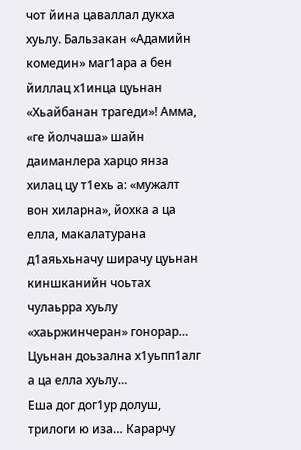чот йина цаваллал дукха хуьлу. Бальзакан «Адамийн комедин» маг1ара а бен йиллац х1инца цуьнан «Хьайбанан трагеди»! Амма, «ге йолчаша» шайн даиманлера харцо янза хилац цу т1ехь а: «мужалт вон хиларна», йохка а ца елла, макалатурана д1аяьхьначу ширачу цуьнан киншканийн чоьтах чулаьрра хуьлу «хаьржинчеран» гонорар… Цуьнан доьзална х1уьпп1алг а ца елла хуьлу…
Еша дог дог1ур долуш, трилоги ю иза… Карарчу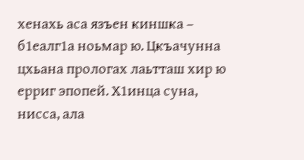хенахь аса язъен киншка – б1еалг1а ноьмар ю. Цкъачунна цхьана прологах лаьтташ хир ю ерриг эпопей. Х1инца суна, нисса, ала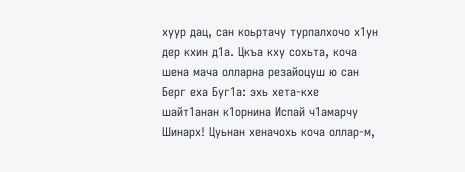хуур дац, сан коьртачу турпалхочо х1ун дер кхин д1а. Цкъа кху сохьта, коча шена мача олларна резайоцуш ю сан Берг еха Буг1а: эхь хета-кхе шайт1анан к1орнина Испай ч1амарчу Шинарх! Цуьнан хеначохь коча оллар-м,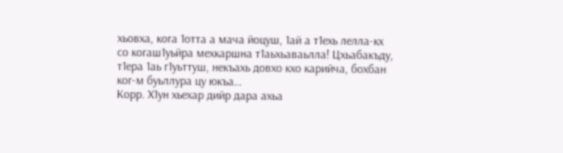хьовха, кога 1отта а мача йоцуш, 1ай а т1ехь лелла-кх со когаш1уьйра мехкаршна т1аьхьаваьлла! Цхьабакъду, т1ера 1аь г1уьттуш, некъахь довхо кхо карийча, бохбан ког-м буьллура цу юкъа…
Корр. Х1ун хьехар дийр дара ахьа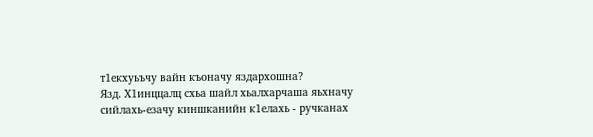т1екхуьъчу вайн къоначу яздархошна?
Язд. Х1инццалц схьа шайл хьалхарчаша яьхначу сийлахь-езачу киншканийн к1елахь - ручканах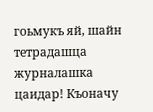гоьмукъ яй, шайн тетрадашца журналашка цаидар! Къоначу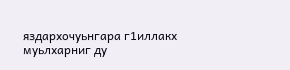яздархочуьнгара г1иллакх муьлхарниг ду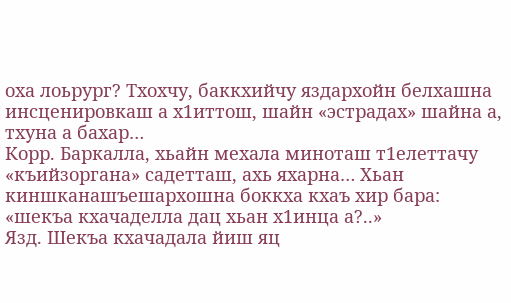оха лоьрург? Тхохчу, баккхийчу яздархойн белхашна инсценировкаш а х1иттош, шайн «эстрадах» шайна а, тхуна а бахар…
Корр. Баркалла, хьайн мехала миноташ т1елеттачу «къийзоргана» садетташ, ахь яхарна… Хьан киншканашъешархошна боккха кхаъ хир бара: «шекъа кхачаделла дац хьан х1инца а?..»
Язд. Шекъа кхачадала йиш яц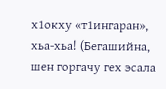х1окху «т1ингаран», хьа-хьа! (Бегашийна, шен горгачу гех эсала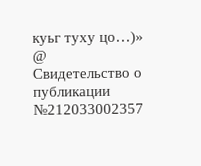куьг туху цо…)»
@
Свидетельство о публикации №212033002357